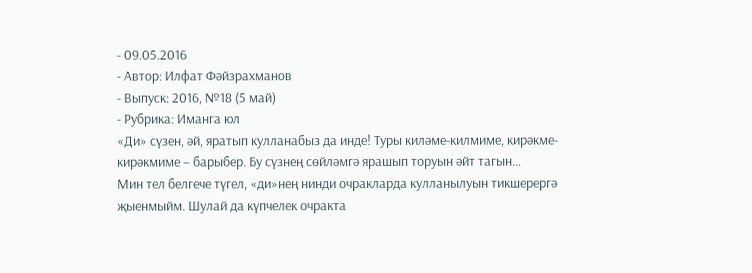- 09.05.2016
- Автор: Илфат Фәйзрахманов
- Выпуск: 2016, №18 (5 май)
- Рубрика: Иманга юл
«Ди» сүзен, әй, яратып кулланабыз да инде! Туры киләме-килмиме, кирәкме-кирәкмиме – барыбер. Бу сүзнең сөйләмгә ярашып торуын әйт тагын…
Мин тел белгече түгел, «ди»нең нинди очракларда кулланылуын тикшерергә җыенмыйм. Шулай да күпчелек очракта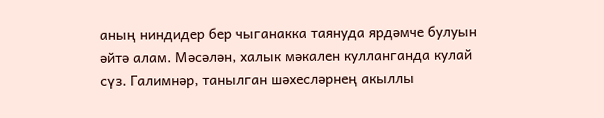аның ниндидер бер чыганакка таянуда ярдәмче булуын әйтә алам. Мәсәлән, халык мәкален кулланганда кулай сүз. Галимнәр, танылган шәхесләрнең акыллы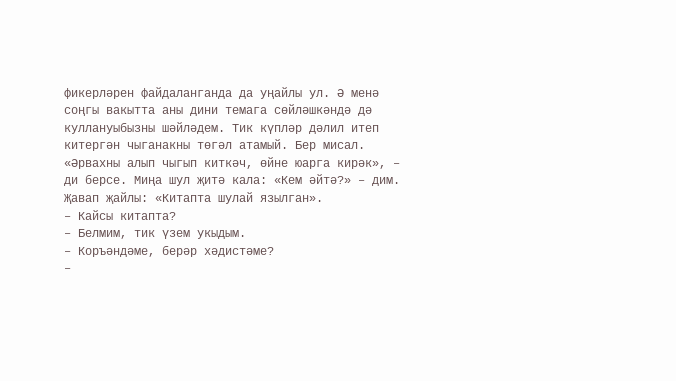фикерләрен файдаланганда да уңайлы ул. Ә менә соңгы вакытта аны дини темага сөйләшкәндә дә куллануыбызны шәйләдем. Тик күпләр дәлил итеп китергән чыганакны төгәл атамый. Бер мисал. «Әрвахны алып чыгып киткәч, өйне юарга кирәк», – ди берсе. Миңа шул җитә кала: «Кем әйтә?» – дим. Җавап җайлы: «Китапта шулай язылган».
– Кайсы китапта?
– Белмим, тик үзем укыдым.
– Коръәндәме, берәр хәдистәме?
–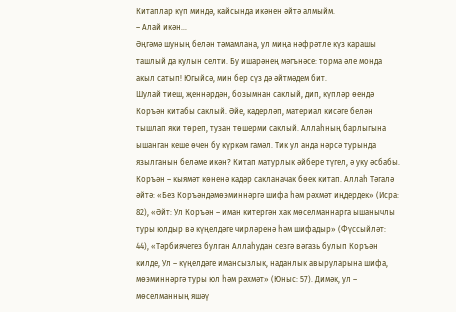Китаплар күп миндә, кайсында икәнен әйтә алмыйм.
– Алай икән…
Әңгәмә шуның белән тәмамлана, ул миңа нәфрәтле күз карашы ташлый да кулын селти. Бу ишарәнең мәгънәсе: торма әле монда акыл сатып! Югыйсә, мин бер сүз дә әйтмәдем бит.
Шулай тиеш, җеннәрдән, бозымнан саклый, дип, күпләр өендә Коръән китабы саклый. Әйе, кадерләп, материал кисәге белән тышлап яки төреп, тузан төшерми саклый. Аллаһның барлыгына ышанган кеше өчен бу күркәм гамәл. Тик ул анда нәрсә турында язылганын беләме икән? Китап матурлык әйбере түгел, ә уку әсбабы. Коръән – кыямәт көненә кадәр сакланачак бөек китап. Аллаһ Тәгалә әйтә: «Без Коръәндәмөэминнәргә шифа һәм рәхмәт иңдердек» (Исра: 82), «Әйт: Ул Коръән – иман китергән хак мөселманнарга ышанычлы туры юлдыр вә күңелдәге чирләренә һәм шифадыр» (Фүссыйләт: 44), «Тәрбиячегез булган Аллаһудан сезгә вәгазь булып Коръән килде, Ул – күңелдәге имансызлык, наданлык авыруларына шифа, мөэминнәргә туры юл һәм рәхмәт» (Юныс: 57). Димәк, ул – мөселманның яшәү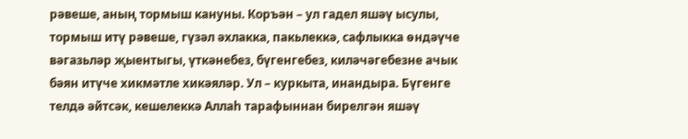рәвеше, аның тормыш кануны. Коръән – ул гадел яшәү ысулы, тормыш итү рәвеше, гүзәл әхлакка, пакьлеккә, сафлыкка өндәүче вәгазьләр җыентыгы, үткәнебез, бүгенгебез, киләчәгебезне ачык бәян итүче хикмәтле хикәяләр. Ул – куркыта, инандыра. Бүгенге телдә әйтсәк, кешелеккә Аллаһ тарафыннан бирелгән яшәү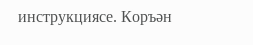инструкциясе. Коръән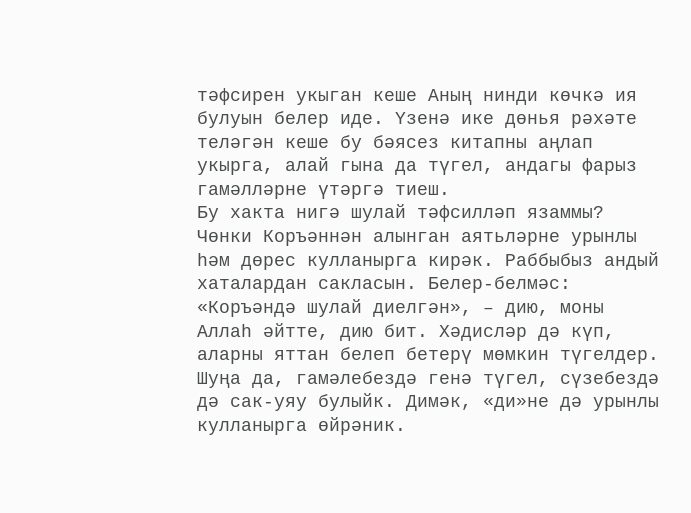тәфсирен укыган кеше Аның нинди көчкә ия булуын белер иде. Үзенә ике дөнья рәхәте теләгән кеше бу бәясез китапны аңлап укырга, алай гына да түгел, андагы фарыз гамәлләрне үтәргә тиеш.
Бу хакта нигә шулай тәфсилләп язаммы? Чөнки Коръәннән алынган аятьләрне урынлы һәм дөрес кулланырга кирәк. Раббыбыз андый хаталардан сакласын. Белер-белмәс: «Коръәндә шулай диелгән», – дию, моны Аллаһ әйтте, дию бит. Хәдисләр дә күп, аларны яттан белеп бетерү мөмкин түгелдер. Шуңа да, гамәлебездә генә түгел, сүзебездә дә сак-уяу булыйк. Димәк, «ди»не дә урынлы кулланырга өйрәник.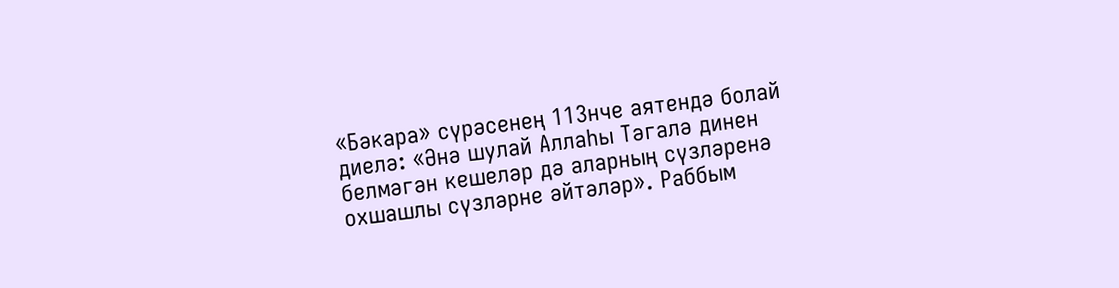«Бәкара» сүрәсенең 113нче аятендә болай диелә: «Әнә шулай Аллаһы Тәгалә динен белмәгән кешеләр дә аларның сүзләренә охшашлы сүзләрне әйтәләр». Раббым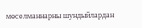мөселманнарны шундыйлардан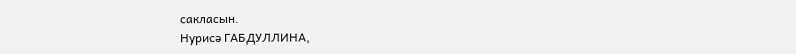сакласын.
Нурисә ГАБДУЛЛИНА,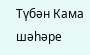Түбән Кама шәһәре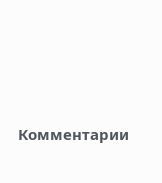Комментарии